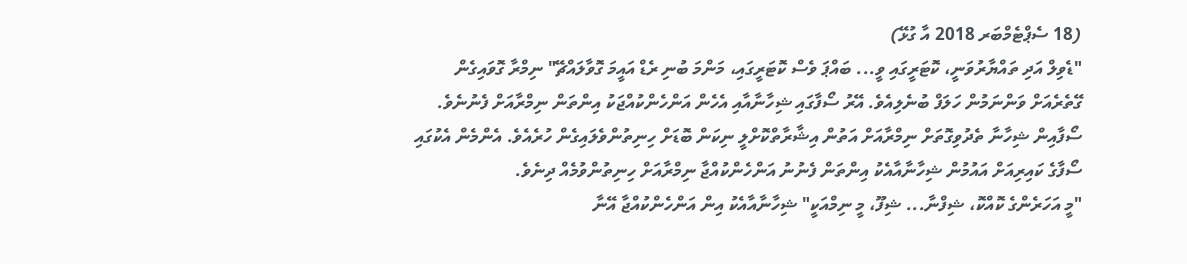(18 ސެޕްޓެމްބަރ 2018 އާ ގުޅޭ)
"ޑެވިލް އަދި ތައްޔާރުވަނީ، ކޮޓަރީގައި ވީ... ބައްޕަ ވެސް ކޮޓަރީގައި، މަންމަ ބުނި ރެޑް އައީމަ ގޮވާލައްޗޭ" ނިމްރާ ގޮވައިގެން ގޭތެރެއަށް ވަންނަމުން ހަލަފް ބުނެލިއެވެ. އޭރު ސޯފާގައި ޝިހާނާއާއި އެހެން އަންހެންކުއްޖަކު އިންތަން ނިމްރާއަށް ފެނުނެވެ.
ސޯފާއިން ޝިހާނާ ތެދުވިގޮތަށް ނިމްރާއަށް އަތުން އިޝާރާތްކޮށްލީ ނިކަން ބޮޑަށް ހިނިތުންވެލައިގެން ހުރެއެވެ. އެންމެން އެކުގައި ސޯފާގެ ކައިރިއަށް އައުމުން ޝިހާނާއާއެކު އިންތަން ފެނުނު އަންހެންކުއްޖާ ނިމްރާއަށް ހިނިތުންވުމެއް ދިނެވެ.
"މީ އަހަރެންގެ ކޮއްކޮ، ޝިފްނާ... ޝިފޫ، މީ ނިމްއަކީ" ޝިހާނާއާއެކު އިން އަންހެންކުއްޖާ އޭނާ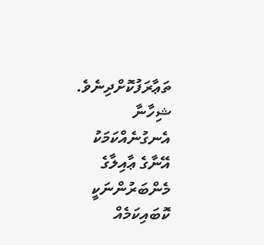ތަޢާރަފުކޮށްދިނެވެ. ޝިހާނާ އެނގުނެއްކަމަކު އޭނާގެ ޢާއިލާގެ މެންބަރުންނަކީ ކޮބައިކަމެއް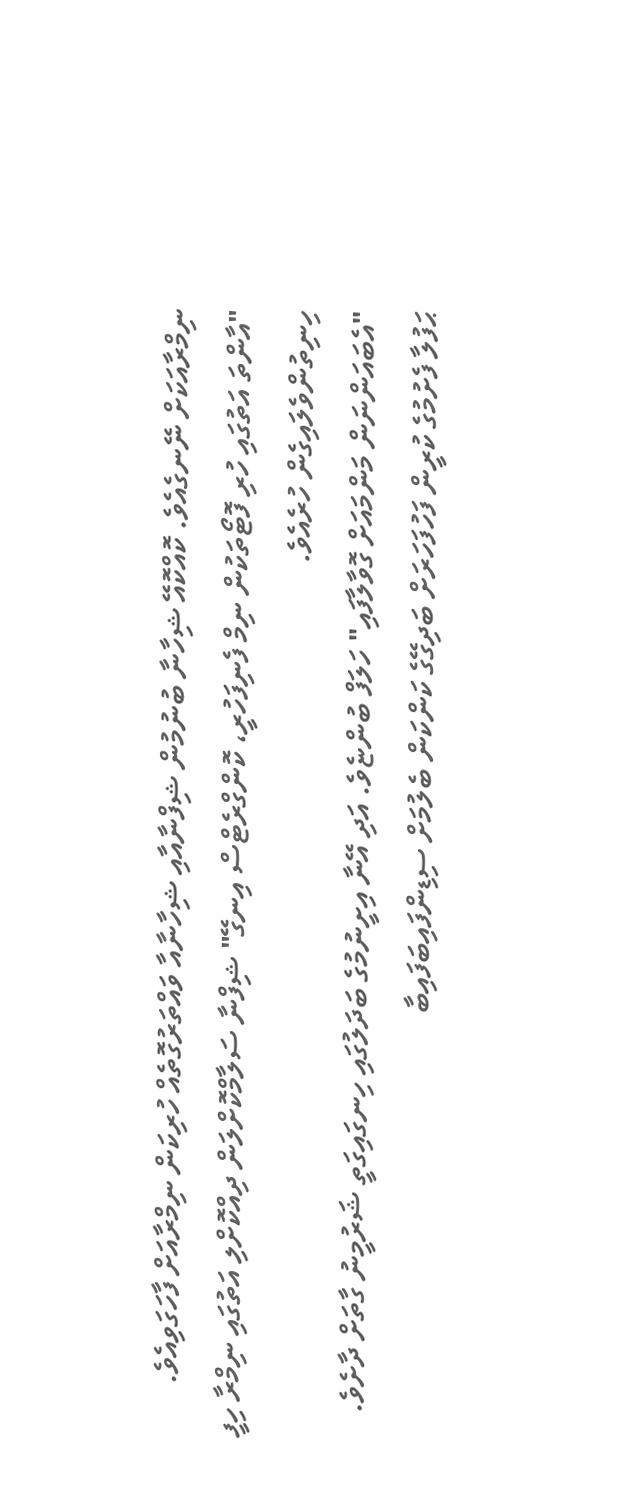ނިމްރާއަކަށް ނޭނގެއެވެ. ކޮއްކޮއޭ ޝިހާނާ ބުނުމުން ޝިފްނާއާއި ޝިހާނާއާ ވައްތަރުގޮތެއް ހުރިކަން ނިމްރާއަށް ފާހަގަވިއެވެ.
"އާންތަ އަތުގައި ހުރި ފޮޓޯތަކުން ނިމް ފެނިފަހުރީ، ކޮންގްރެޓްސް އިނގޭ" ޝިފްނާ ސަލާމްކޮށްލަން ދިއްކޮށްލި އަތުގައި ނިމްރާ ހިފީ ހިނިތުންވެލައިގެން ހުރެއެވެ.
"އެބައަންނަން މަންމައަށް ގޮވާލާފައި" ހަލަފް ބުންޏެވެ. އަދި އޭނާ އިށީނުމުގެ ބަދަލުގައި ހިނގައިގަތީ ޝަރުމީނު ގާތަށް ދާށެވެ.
ޙަފުލާ ފެށުމުގެ ކުރީން ފަހުފަހަރަށް ބަދިގޭގެ ކަންކަން ބެލުމަށް ސިޑިންފައިބަފައިބާ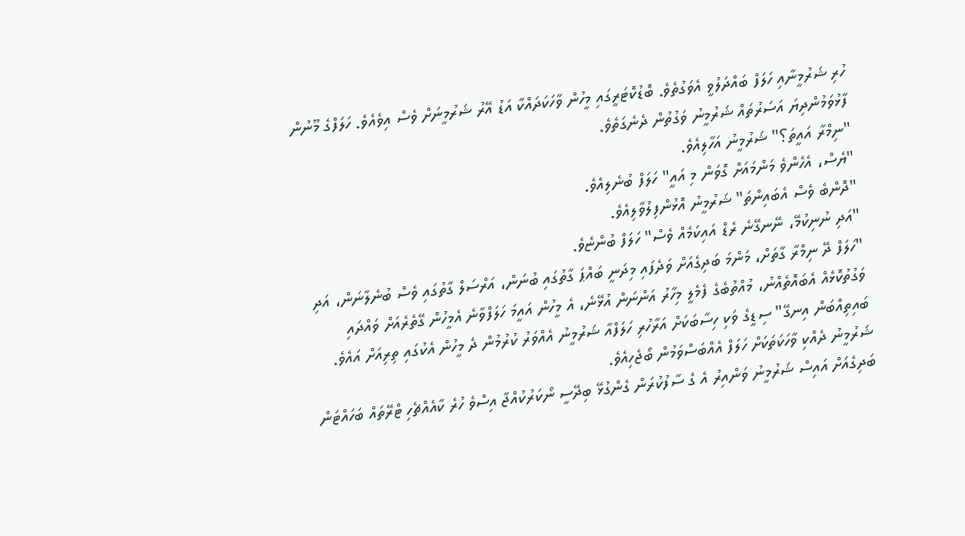ހުރި ޝަރުމީނާއި ހަލަފް ބައްދަލުވީ އެވަގުތެވެ. ބޮޑުކޮޓަރީގައި މީހުން ވާހަކަދައްކާ އަޑު އޭރު ޝަރުމީނަށް ވެސް އިވެއެވެ. ހަލަފްގެ މޫނުން ފާޅުވަމުންދިޔަ އަސަރުތައް ޝަރުމީނު ވަގުތުން ދެނެގަތެވެ.
"ނިމްރާ އައީތަ؟" ޝަރުމީނު އަހާލިއެވެ.
"ޔެސް، އެހެންވެ މަންމައަށް ގޮވަން މި އައީ" ހަލަފް ބުނެލިއެވެ.
"ދޮންބެ ވެސް އެބައިންތަ" ޝަރުމީނު އޮޅުންފިލުވާލިއެވެ.
"އަދި ނުނިކުމޭ، ނޭނގޭނެ ރެޑް އައިކަމެއް ވެސް" ހަލަފް ބުންޏެވެ.
"ހަލަފް ދޭ ނިމްރާ ގާތަށް، މަންމަ ބަދިގެއަށް ވަދެފައި މިދަނީ ބައްޕަ ގާތުގައި ބުނަން، އަރްސަލް ގާތުގައި ވެސް ބުނެލާނަން، އަދި ވަގުތުކޮޅެއް އެބައޮތެއްނު، މުއްތުބެގެ ފެމެލީ މިހާރު އަންނަން އުޅޭނެ، އެ މީހުން އައީމަ ހަލަފްވާނެ އެމީހުން ގޭތެރެއަށް ވައްދައި ބައިތިއްބަން އިނގޭ" ސިޑީގެ ވަކި ހިސާބަކަށް އަރާހުރި ހަލަފްއާ ޝަރުމީނު އެއްވަރު ކުރުމުން ދެ މީހުން އެކުގައި ތިރިއަށް އައެވެ. ޝަރުމީނު ދެއްކި ވާހަކަތަކަށް ހަލަފް އެއްބަސްވަމުން ބޯޖެހިއެވެ.
ބަދިގެއަށް އައިސް ޝަރުމީނު ވަންއިރު އެ ގެ ސާފުކުރަން ގެންގުޅޭ ބިދޭސީ ނޯކަރުކުއްޖާ އިސްވެ ހުރެ ކާއެއްޗެހި ޓްރޭތައް ބަހައްޓަން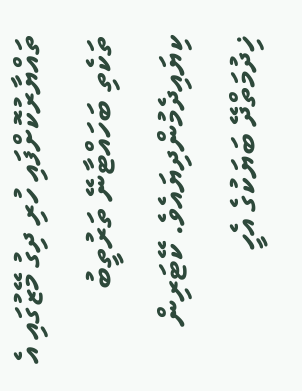ތައްޔާރުކޮށްފައި ހުރި ދިގު މޭޒުގައި އެ ތަކެތި ބަހައްޓާނޭ ތަރުތީބު ކިޔައިދެމުންދިޔައެވެ. ކޭޓަރިން ޚިދުމަތްދޭ ބަޔަކުގެ އެހީ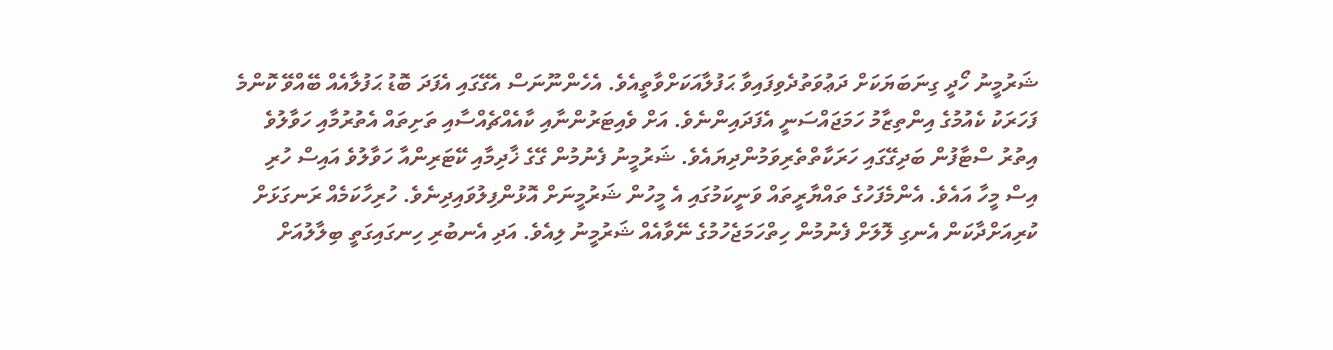ޝަރުމީނު ހޯދީ ގިނަބަޔަކަށް ދަޢުވަތުދެވިފައިވާ ޙަފުލާއަކަށްވާތީއެވެ. އެހެންނޫނަސް އެގޭގައި އެފަދަ ބޮޑު ޙަފުލާއެއް ބޭއްވޭ ކޮންމެ ފަހަރަކު ކެއުމުގެ އިންތިޒާމު ހަމަޖައްސަނީ އެފަދައިންނެވެ. އަށް ވެއިޓަރުންނާއި ކާއެއްޗެއްސާއި ތަށިތައް އެތުރުމާއި ހަވާލުވެ އިތުރު ސްޓާފުން ބަދިގޭގައި ހަރަކާތްތެރިވަމުންދިޔައެވެ. ޝަރުމީނު ފެނުމުން ގޭގެ ޚާދިމާއި ކޭޓަރިންއާ ހަވާލުވެ އައިސް ހުރި އިސް މީހާ އައެވެ. އެންމެފަހުގެ ތައްޔާރީތައް ވަނީކަމުގައި އެ މީހުން ޝަރުމީނަށް އޮޅުންފިލުވައިދިނެވެ. ހުރިހާކަމެއް ރަނގަޅަށް ކުރިއަށްދާކަން އެނގި ލޮލަށް ފެނުމުން ހިތްހަމަޖެހުމުގެ ނޭވާއެއް ޝަރުމީނު ލިއެވެ. އަދި އެނބުރި ހިނގައިގަތީ ބިލާލުއަށް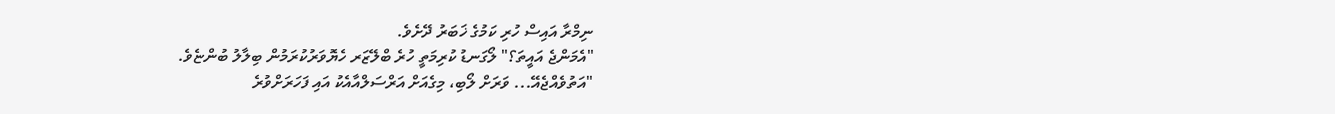ނިމްރާ އައިސް ހުރި ކަމުގެ ޚަބަރު ދޭށެވެ.
"އެމަންޖެ އައީތަ؟" ލޯގަނޑު ކުރިމަތީ ހުރެ ބްލޭޒަރ ހެޔޮވަރުކުރަމުން ބިލާލު ބުންޏެވެ.
"އަތުވެއްޖެއޭ... ވަރަށް ލޯބި، މިގެއަށް އަރްސަލްއާއެކު އައި ފަހަރަށްވުރެ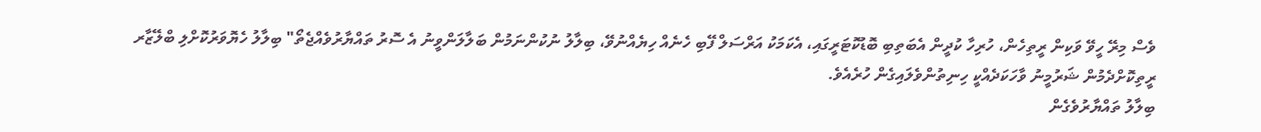ވެސް މިރޭ ހީވޭ ވަކިން ރީތިހެން، ހުރިހާ ކުދީން އެބަތިބި ބޮޑުކޮޓަރީގައި، އެކަމަކު އަރްސަލް ފޭބި ހެނެއް ހިޔެއްނުވޭ، ބިލާލު ނުކުންނަމުން ބަލާލަންވީނު އެ ސޮރު ތައްޔާރުވެއްޖެތޯ" ބިލާލު ހެޔޮވަރުކޮށްލި ބްލޭޒާރ ރީތިކޮށްދެމުން ޝަރުމީނު ވާހަކަދެއްކީ ހިނިތުންވެލައިގެން ހުރެއެވެ.
ބިލާލު ތައްޔާރުވެގެން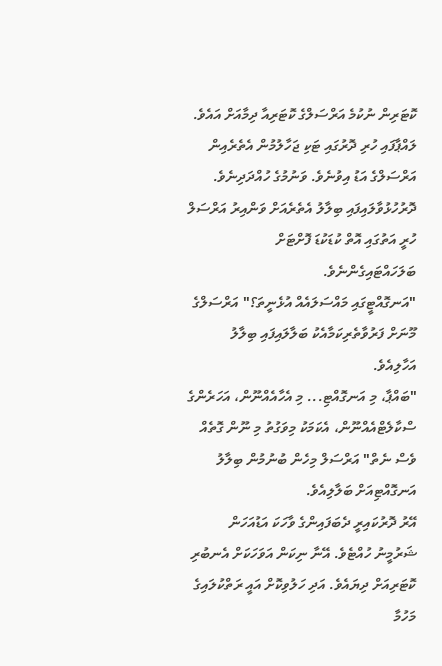ކޮޓަރިން ނުކުމެ އަރްސަލްގެ ކޮޓަރިއާ ދިމާއަށް އައެވެ. ލައްޕާފައި ހުރި ދޮރުގައި ޓަކި ޖަހާލުމުން އެތެރެއިން އަރްސަލްގެ އަޑު އިވުނެވެ. ވަނުމުގެ ހުއްދަދިނެވެ. ދޮރުހުޅުވާލައިފައި ބިލާލު އެތެރެއަށް ވަންއިރު އަރްސަލް ހުރީ އަތުގައި އޮތް ކުޑަކުޑަ ފޮށްޓަށް ބަލަހައްޓައިގެންނެވެ.
"އަނގޮއްޓީގައި މައްސަލައެއް އުޅެނީތަ؟" އަރްސަލްގެ މޫނަށް ފަރުވާތެރިކަމާއެކު ބަލާލައިފައި ބިލާލު އަހާލިއެވެ.
"ބައްޕާ، މި އަނގޮއްޓި... މި އެހާއެއްނޫން، އަހަރެންގެ ސްކާލެޓްއެއްނޫން، އެކަމަކު މިވަގުތު މި ނޫން ގޮތެއް ވެސް ނެތް" އަރްސަލް މިހެން ބުނުމުން ބިލާލު އަނގޮއްޓިއަށް ބަލާލިއެވެ.
އޭރު ދޮރުކައިރީ ދެބަފައިންގެ ވާހަކަ އަޑުއަހަން ޝަރުމީނު ހުއްޓެވެ. އޭނާ ނިކަން އަވަހަކަށް އެނބުރި ކޮޓަރިއަށް ދިޔައެވެ. އަދި ހަލުވިކޮށް އައީ ރަތްކުލައިގެ މަހުމާ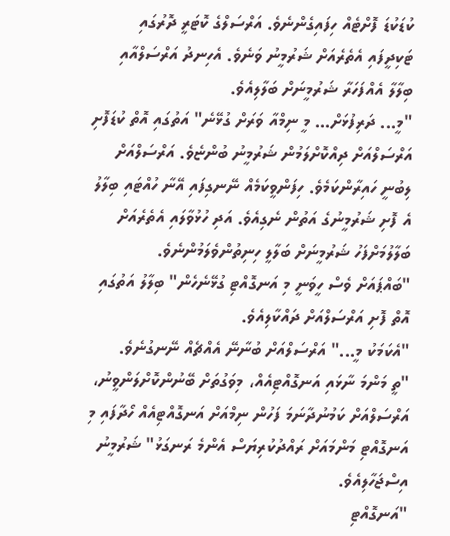ކުޑަކުޑަ ފޮށްޓެއް ހިފައިގެންނެވެ. އަރްސަލްގެ ކޮޓަރީ ދޮރުގައި ޓަކިދީފައި އެތެރެއަށް ޝަރުމީނު ވަނެވެ. އެހިނދު އަރްސަލްއާއި ބިލާލާ އެއްފަހަރާ ޝަރުމީނަށް ބަލާލިއެވެ.
"މީ... ދަރިފުޅަށް... މީ ނިމްއާ ވަރަށް ގުޅޭނެ" އަތުގައި އޮތް ކުޑަފޮށި އަރްސަލްއަށް ދިއްކޮށްލަމުން ޝަރުމީނު ބުންޏެވެ. އަރްސަލްއަށް ލިބުނީ ހައިރާންކަމެވެ. ހިފަންވީކަމެއް ނޭނގިފައި އޭނާ ހުއްޓައި ބިލާލު އެ ފޮށި ޝަރުމީނުގެ އަތުން ނެގިއެވެ. އަދި ހުޅުވާލައި އެތެރެއަށް ބަލާލުމަށްފަހު ޝަރުމީނަށް ބަލާލީ ހިނިތުންވެލަމުންނެވެ.
"ބައްޕައަށް ވެސް ހީވަނީ މި އަނގޮއްޓި ގުޅޭނެހެން" ބިލާލު އަތުގައި އޮތް ފޮށި އަރްސަލްއަށް ދައްކާލިއެވެ.
"އެކަމަކު މީ..." އަރްސަލްއަށް ބުނާނޭ އެއްޗެއް ނޭނގުނެވެ.
"ތީ މަންމަ ނާޅައި އަނގޮއްޓިއެއް، މިވަގުތަށް ބޭނުންކޮށްލަންވީނު، އަރްސަލްއަށް ކަމުނުދާނަމަ ފަހުން ނިމްއަށް އަނގޮއްޓިއެއް ހޯދާފައި މި އަނގޮއްޓި މަންމައަށް ރައްދުކުރިޔަސް އެންމެ ރަނގަޅު" ޝަރުމީނު އިސްޖަހާލިއެވެ.
"އަނގޮއްޓި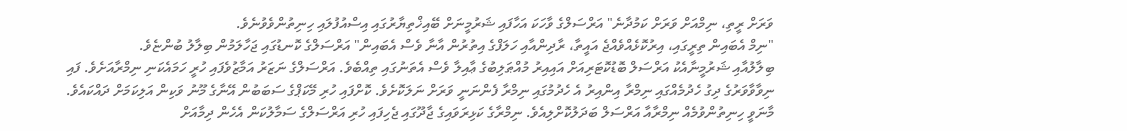ވަރަށް ރީތި، ނިމްއަށް ވަރަށް ކަމުދާނެ" އަރްސަލްގެ ވާހަކަ އަހާފައި ޝަރުމީނަށް ބޭއިޚްތިޔާރުގައި އިސްއުފުލައި ހިނިތުންވެވުނެވެ.
"ނިމް އެބައިން ތިރީގައި، އިރުކޮޅެއްވެއްޖެ އައީތާ، ރާދިންއާއި ހަލަފްގެ އިތުރުން އާނާ ވެސް އެބައިން" އަރްސަލްގެ ކޮނޑުގައި ޖަހާލަމުން ބިލާލު ބުންޏެވެ.
ބިލާލުއާއި ޝަރުމީނާއެކު އަރްސަލް ބޮޑުކޮޓަރިއަށް އައިއިރު މުއްޠަލިބުގެ ޢާއިލާ ވެސް އެތަނުގައި ތިއްބެވެ. އަރްސަލްގެ ނަޒަރު އަމާޒުވެފައި ހުރީ ހަމައެކަނި ނިމްރާއަށެވެ. ފައި ނިވާވާވަރުގެ ދިގު ހެދުމެއްގައި ނިމްރާ އިންއިރު އެ ހެދުމުގައި ނިމްރާ ފެންނަނީ ވަރަށް ނަލަކޮށެވެ. ކޮށްފައި ހުރި މޭކަޕްގެ ސަބަބުން އޭނާގެ މޫނު ވަކިން އަލިކަމަށް ދައްކައެވެ. މާނަވީ ހިނިތުންވުމެއް ނިމްރާއާ އަރްސަލް ބަދަލުކޮށްލިއެވެ. ނިމްރާގެ ކަޅިރަވައިގެ ޖާދޫގައި ޖެހިފައި ހުރި އަރްސަލްގެ ސަމާލުކަން އެހެން ދިމާއަށް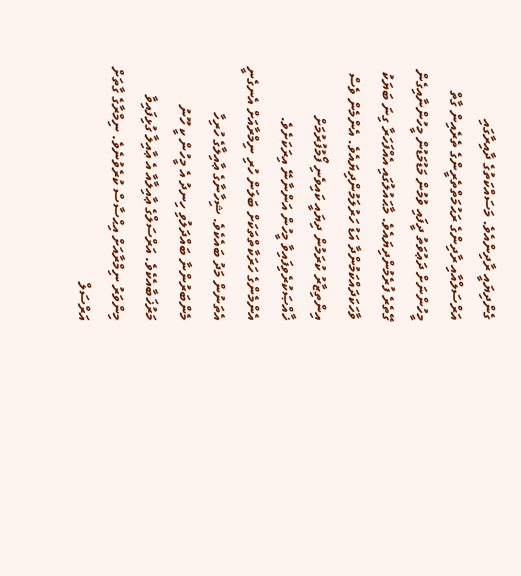ގެންދިޔައީ ރާދިންއެވެ. މަސައްކަތުގެ ދާއިރާގައި އަރްސަލްއާއި ރާދިންގެ ރަޙުމަތްތެރީންގެ ތެރެއިން ގާތް މީހުންނަށް ދަޢުވަތު ދީފައި ވުމުން މަޑުމަޑުން މީހުންނާއިގެން ގޭތެރެ ފުރެމުންދިޔައެވެ. މާޙައުލުގައި އެއްފަހަރާ ގިނަ ބަޔަކު ވާހަކަދައްކަމުންދާ އަޑު ހަރުލަމުންދިޔައެވެ. އެންމެން ވެސް އިންތިޒާރު ކުރަމުން ދިޔައީ ކައިވެނި ފޯމުފުރުމަށް ޚާއްޞަކުރެވިފައިވާ މީހުން އަންނާނޭ އިރަކަށެވެ.
އެންމެންގެ ހަރަކާތްތަކަށް ބަލަން ހުރި ނިމްރާއަށް އެނގެނީ އެތަނުން މަދު ބައެކެވެ. ޝިހާނާގެ ޢާއިލާގެ ހުރިހާ މެންބަރުންނާ ބައްދަލުވި ހިނދު އެ މީހުން ކީ ހޫނު މަރުޚަބާއެކެވެ. އަރްސަލްގެ ޢާއިލާއާ އެ ޢާއިލާ ގުޅިފައިވާ މިންވަރު ނިމްރާއަށް އިޙްސާސް ކުރެވުނެވެ. ނިމްރާގެ ގާތަށް އަރްސަލް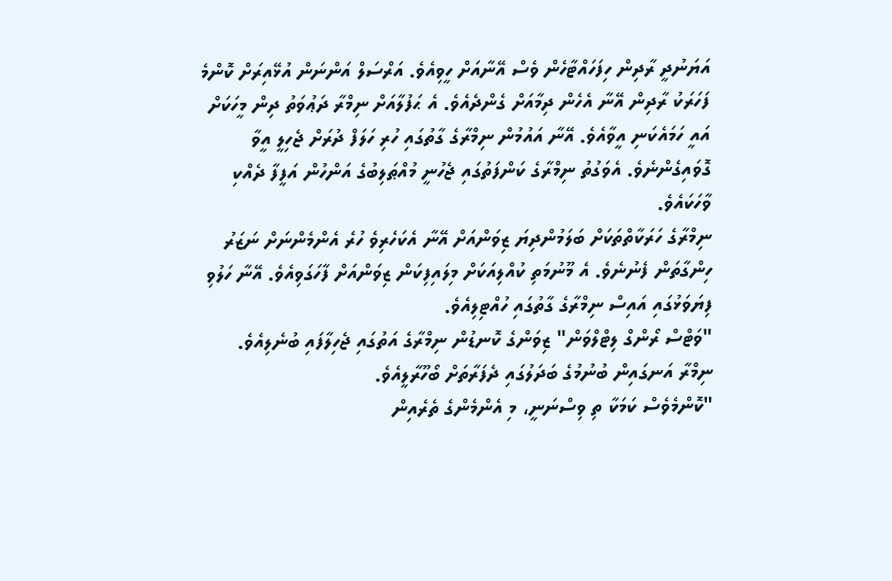އަޔަނުދީ ރާދިން ހިފަހައްޓާހެން ވެސް އޭނާއަށް ހީވިއެވެ. އަރްސަލް އަންނަން އުޅޭއިރަށް ކޮންމެ ފަހަރަކު ރާދިން އޭނާ އެހެން ދިމާއަށް ގެންދެއެވެ. އެ ޙަފުލާއަށް ނިމްރާ ދަޢުވަތު ދިން މީހަކަށް އައީ ހަމައެކަނި އީވާއެވެ. އޭނާ އައުމުން ނިމްރާގެ ގާތުގައި ހުރި ހަލަފް ދުރަށް ޖެހިލީ އީވާ ގޮވައިގެންނެވެ. އެވަގުތު ނިމްރާގެ ކަންފަތުގައި ޖެހުނީ މުއްޠަލިބުގެ އަންހުން އަފީފާ ދެއްކި ވާހަކައެވެ.
ނިމްރާގެ ހަރަކާތްތަކަށް ބަލަމުންދިޔަ ޒިވަންއަށް އޭނާ އެކަހެރިވެ ހުރެ އެންމެންނަށް ނަޒަރު ހިންގާތަން ފެނުނެވެ. އެ މޫނުމަތި ކުއްލިއަކަށް މިލައިފިކަން ޒިވަންއަށް ފާހަގަވިއެވެ. އޭނާ ހަލުވި ފިޔަވަޅުގައި އައިސް ނިމްރާގެ ގާތުގައި ހުއްޓިލިއެވެ.
"ވަޓްސް ރޯންގް ލިޓްލްވަން" ޒިވަންގެ ކޮނޑުން ނިމްރާގެ އަތުގައި ޖެހިލާފައި ބުނެލިއެވެ. ނިމްރާ އަނގައިން ބުނުމުގެ ބަދަލުގައި ދެފަރާތަށް ބޯހޫރާލީއެވެ.
"ކޮންމެވެސް ކަމަކާ ތި ވިސްނަނީ، މި އެންމެންގެ ތެރެއިން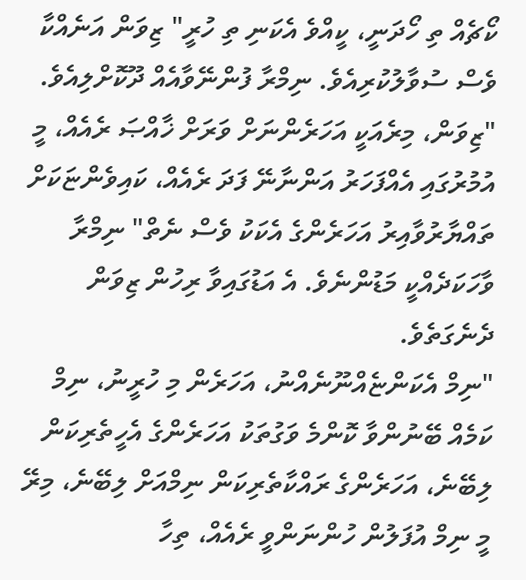ކޯޗެއް ތި ހޯދަނީ، ކީއްވެ އެކަނި ތި ހުރީ" ޒިވަން އަނެއްކާ ވެސް ސުވާލުކުރިއެވެ. ނިމްރާ ފުންނޭވާއެއް ދޫކޮށްލިއެވެ.
"ޒިވަން، މިރެއަކީ އަހަރެންނަށް ވަރަށް ޚާއްޞަ ރެއެއް، މީ އުމުރުގައި އެއްފަހަރު އަންނާނޭ ފަދަ ރެއެއް، ކައިވެންޏަކަށް ތައްޔާރުވާއިރު އަހަރެންގެ އެކަކު ވެސް ނެތް" ނިމްރާ ވާހަކަދެއްކީ މަޑުންނެވެ. އެ އަޑުގައިވާ ރިހުން ޒިވަން ދެނެގަތެވެ.
"ނިމް އެކަންޏެއްނޫނެއްނު، އަހަރެން މި ހުރީނު، ނިމް ކަމެއް ބޭނުންވާ ކޮންމެ ވަގުތަކު އަހަރެންގެ އެހީތެރިކަން ލިބޭނެ، އަހަރެންގެ ރައްކާތެރިކަން ނިމްއަށް ލިބޭނެ، މިރޭ މީ ނިމް އުފަލުން ހުންނަންވީ ރެއެއް، ތިހާ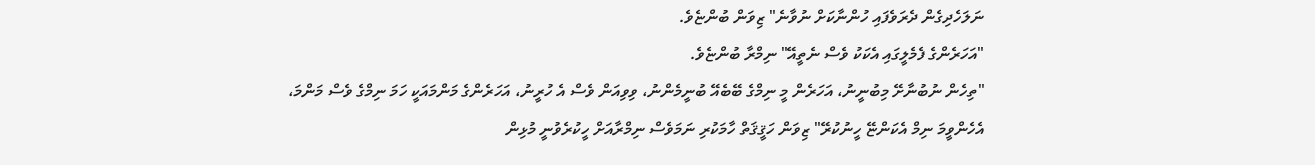ނަލަހެދިގެން ދެރަވެފައި ހުންނާކަށް ނުވާނެ" ޒިވަން ބުންޏެވެ.
"އަހަރެންގެ ފެމެލީގައި އެކަކު ވެސް ނެތީއޭ" ނިމްރާ ބުންޏެވެ.
"ތިހެން ނުބުނާށޭ މިބުނީނު، އަހަރެން މީ ނިމްގެ ބޭބެއޭ ބުނީމެންނު، ވިވިއަން ވެސް އެ ހުރީނު، އަހަރެންގެ މަންމައަކީ ހަމަ ނިމްގެ ވެސް މަންމަ، އެހެންވީމަ ނިމް އެކަންޏޭ ހީނުކުރޭ" ޒިވަން ހަޤީޤަތް ހާމަކުރި ނަމަވެސް ނިމްރާއަށް ހީކުރެވުނީ މުޅިން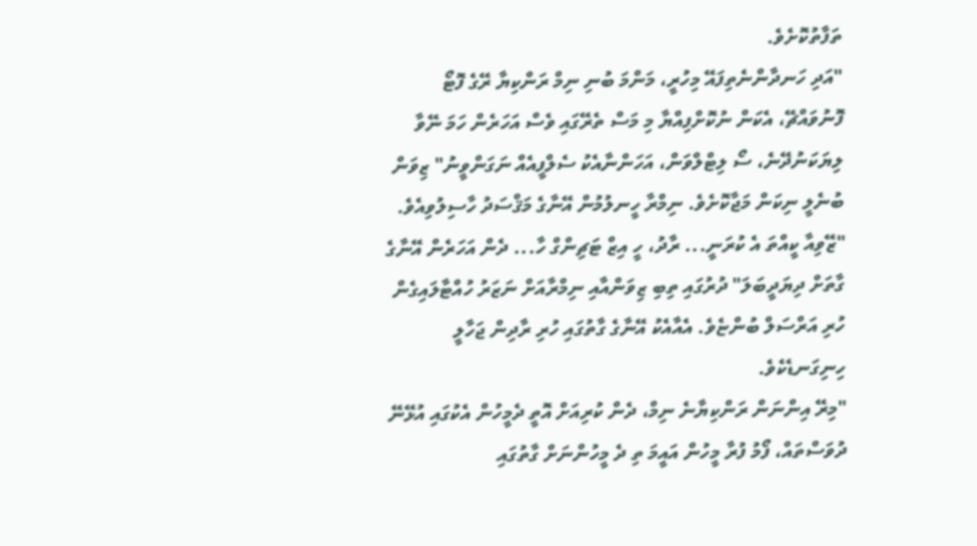ތަފާތުކޮށެވެ.
"އަދި ހަނދާންނެތިފައޭ މިހުރީ، މަންމަ ބުނި ނިމް ރަންކިޔާ ރޭގެ ފޮޓޯ ފޮނުވައްޗޭ، އެކަން ނުކޮށްފިއްޔާ މި މަސް ތެރޭގައި ވެސް އަހަރެން ހަމަ ނޭވާ ލިޔަކަނުދޭނެ، ސޯ ލިޓްލްވަން، އަހަންނާއެކު ސެލްފީއެއް ނަގަންވީނު" ޒިވަން ބުނެލީ ނިކަން މަޖާކޮށެވެ. ނިމްރާ ހީނލުމުން އޭނާގެ މަޤްސަދު ހާސިލުވިއެވެ.
"ޒޭވިއާ ކީއްތަ އެ ކުރަނީ... ރާދު، ހީ އިޒް ޓަޗިންގް ހާ... ދެން އަހަރެން އޭނާގެ ގާތަށް ދިޔަދީބަލަ" ދުރުގައި ތިބި ޒިވަންއާއި ނިމްރާއަށް ނަޒަރު ހުއްޓާލައިގެން ހުރި އަރްސަލް ބުންޏެވެ. އެއާއެކު އޭނާގެ ގާތުގައި ހުރި ރާދިން ޖަހާލީ ހިނިގަނޑެކެވެ.
"މިރޭ އިންނަން ރަންކިޔާނެ ނިމް، ދެން ކުރިއަށް އޮތީ ދެމީހުން އެކުގައި އުޅޭނޭ ދުވަސްތައް، ފޯމު ފުރާ މީހުން އައީމަ ތި ދެ މީހުންނަށް ގާތުގައި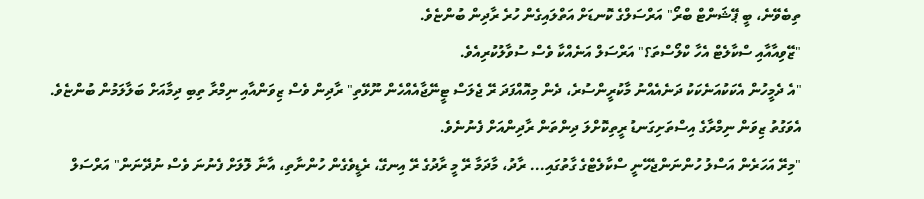ތިބެވޭނެ، ބީ ޕޭޝަންޓް ބްރޯ" އަރްސަލްގެ ކޮނޑަށް އަތްލައިގެން ހުރެ ރާދިން ބުންޏެވެ.
"ޒޭވިއާއާއި ސްކާލެޓް އެހާ ކްލޯސްތަ؟" އަރްސަލް އަނެއްކާ ވެސް ސުވާލުކުރިއެވެ.
"އެ ދެމީހުން އެކަކުއަނެކަކު ދަނެއެއްނު މާކުރީންސުރެ، ދެން މިއޮއްފަދަ ރޭ ޖެލަސް ޓީނޭޖާއެއްހެން ނޫޅޭތި" ރާދިން ވެސް ޒިވަންއާއި ނިމްރާ ތިބި ދިމާއަށް ބަލާލަމުން ބުންޏެވެ. އެވަގުތު ޒިވަން ނިމްރާގެ އިސްތަށިގަނޑު ރީތިކޮށްލަ ދިންތަން ރާދިންއަށް ފެނުނެވެ.
"މިރޭ އަހަރެން އަސްލު ހުންނަންޖެހޭނީ ސްކާލެޓްގެ ގާތުގައި... ރާދު، މާދަމާ ރޭ މީ ރާދުގެ ރޭ އިނގޭ، ރެޑީވެގެން ހުންނާތި، އާނާ ލޮލަށް ފެނުނަ ވެސް ނުދޭނަން" އަރްސަލް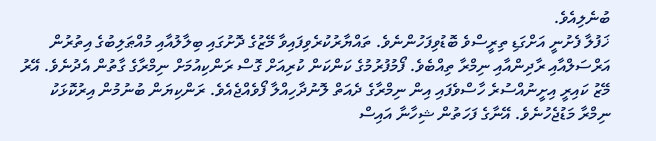ބުނެލިއެވެ.
ޚަފުލާ ފެށުނީ އަށްގަޑި ތިރީސްވެ ބޮޑުވިފަހުންނެވެ. ތައްޔާރުކުރެވިފައިވާ މޭޒުގެ ދޮށުގައި ބިލާލުއާއި މުއްޠަލިބުގެ އިތުރުން އަރްސަލްއާއި ރާދިންއާއި ނިމްރާ ތިއްބެވެ. ފޯމުފުރުމުގެ ކަންކަން ކުރިއަށް ގޮސް ރަންކިއުމަށް ނިމްރާގެ ގާތުން އެދުނެވެ. އޭރު މޭޒު ކައިރީ އިށީނުއްސުރެ ހާސްވެފައި އިން ނިމްރާގެ ދެއަތް ލޮނުދާހިއްލާ ފޯވެއްޖެއެވެ. ރަންކިޔަން ބުނުމުން އިރުކޮޅަކު ނިމްރާ މަޑުޖެހުނެވެ. އޭނާގެ ފަހަތުން ޝިހާނާ އައިސް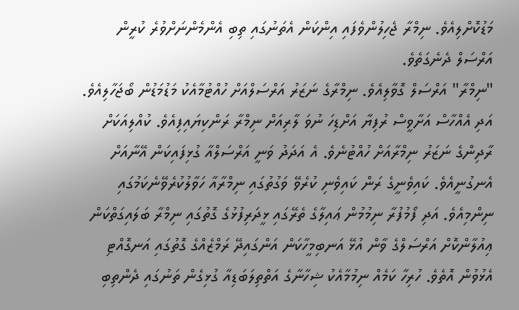މަޑުކޮށްލިއެވެ. ނިމްރާ ޖެހިލުންވެފައި އިންކަން އެތަނުގައި ތިބި އެންމެންނަށްވުރެ ކުރީން އަރްސަލް ދެނެގަތެވެ.
"ނިމްރާ" އަރްސަލް ގޮވާލިއެވެ. ނިމްރާގެ ނަޒަރު އަރްސަލްއަށް ހުއްޓުމާއެކު މަޑުމަޑުން ބޯޖަހާލިއެވެ. އަދި އެއްހާސް އަށާވީސް ރުފިޔާ އަށްޑިހަ ނުވަ ލާރިއަށް ނިމްރާ ރަންކިޔައިފިއެވެ. ކުއްލިއަކަށް ރާދިންގެ ނަޒަރު ނިމްރާއަށް ހުއްޓުނެވެ. އެ އަދަދު ވަނީ އަރްސަލްއާ ގުޅިފައިކަން އޭނާއަށް އެނގުނީއެވެ. ކައިވެނީގެ ރަން ކައިވެނި ކުރެވޭ ވަގުތުގައި ނިމްރާއާ ހަވާލުކުރެވޭނެކަމުގައި ނިންމިއެވެ. އަދި ފޯމުފުރާ ނިމުމުން ޢައިލާގެ ތެރޭގައި ޅީދަރިފުޅުގެ ގޮތުގައި ނިމްރާ ބަލައިގަތްކަން ޢިއުލާންކޮށް އަރްސަލްގެ ވާން އުޅޭ އަނބިމީހާކަން އަންގައިދޭ ރަމްޒެއްގެ ގޮތުގައި އަނގޮއްޓި އެޅުވުން އޮތެވެ. ހުރިހާ ކަމެއް ނިމުމާއެކު ޝިހާނާގެ އަތްތިލަބަޑިއާ ގުޅިގެން ތަނުގައި ދެންތިބި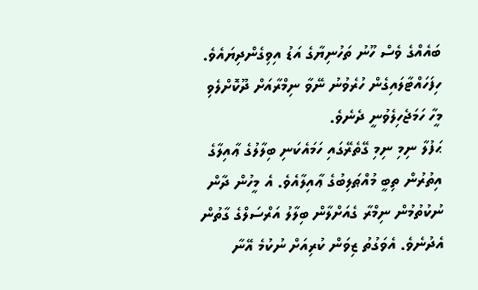ބައެއްގެ ވެސް ހޫނު ތަހުނިޔާގެ އަޑު އިވިގެންދިޔައެވެ. ހިފަހައްޓާލައިގެން ހުރެވުނު ނޭވާ ނިމްރާއަށް ދޫކޮށްލެވި މީހާ ހަމަޖެހިލެވުނީ ދެނެވެ.
ޙަފުލާ ނިމި ނިމި ގޭތެރޭގައި ހަމައެކަނި ބިލާލުގެ ޢާއިލާގެ އިތުރުން ތިބީ މުއްޠަލިބުގެ ޢާއިލާއެވެ. އެ މީހުން ދާން ނުކުތުމުން ނިމްރާ ގެއަށްލާން ބިލާލު އަރްސަލްގެ ގާތުން އެދުނެވެ. އެވަގުތު ޒިވަން ކުރިއަށް ނުކުމެ އޭނާ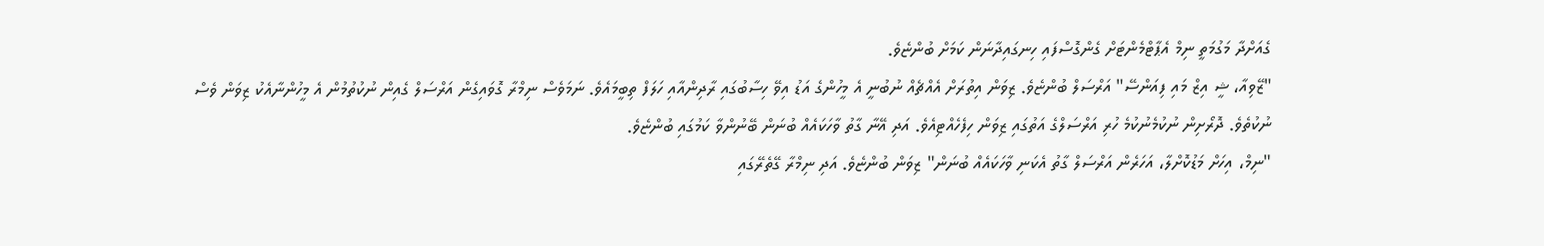ގެއަށްދާ މަގުމަތީ ނިމް އެޕާޓްމެންޓަށް ގެންގޮސްފައި ހިނގައިދާނަން ކަމަށް ބުންޏެވެ.
"ޒޭވިއާ، ޝީ އިޒް މައި ފިއަންސޭ" އަރްސަލް ބުންޏެވެ. ޒިވަން އިތުރަށް އެއްޗެއް ނުބުނީ އެ މީހުންގެ އަޑު އިވޭ ހިސާބުގައި ރާދިންއާއި ހަލަފް ތިބީމައެވެ. ނަމަވެސް ނިމްރާ ގޮވައިގެން އަރްސަލް ގެއިން ނުކުތުމުން އެ މީހުންނާއެކު ޒިވަން ވެސް ނުކުތެވެ. ދޮރޯށިން ނުކުމެނުކުމެ ހުރި އަރްސަލްގެ އަތުގައި ޒިވަން ހިފެހެއްޓިއެވެ. އަދި އޭނާ ގާތު ވާހަކައެއް ބުނަން ބޭނުންވާ ކަމުގައި ބުންޏެވެ.
"ނިމް، އިހަށް މަޑުކޮށްލާ، އަހަރެން އަރްސަލް ގާތު އެކަނި ވާހަކައެއް ބުނަން" ޒިވަން ބުންޏެވެ. އަދި ނިމްރާ ގޭތެރޭގައި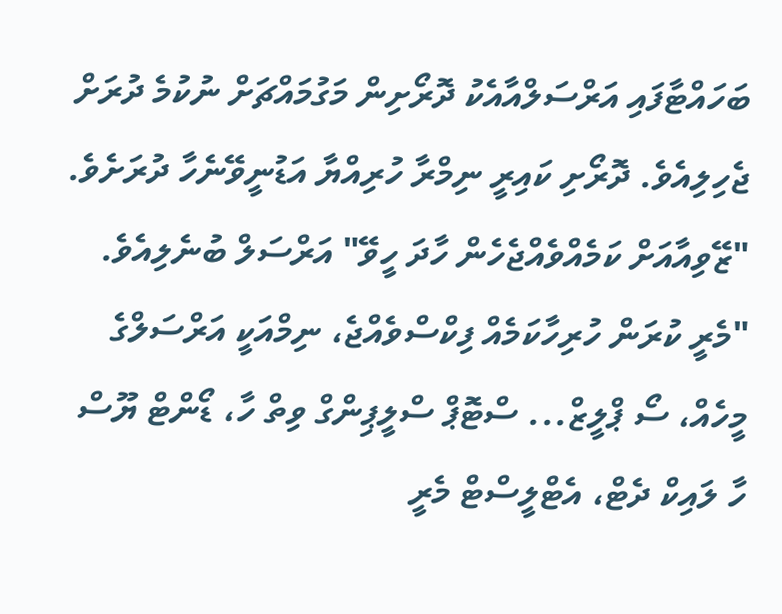ބަހައްޓާފައި އަރްސަލްއާއެކު ދޮރޯށިން މަގުމައްޗަށް ނުކުމެ ދުރަށް ޖެހިލިއެވެ. ދޮރޯށި ކައިރީ ނިމްރާ ހުރިއްޔާ އަޑުނީވޭނެހާ ދުރަށެވެ.
"ޒޭވިއާއަށް ކަމެއްވެއްޖެހެން ހާދަ ހީވޭ" އަރްސަލް ބުނެލިއެވެ.
"މެރީ ކުރަން ހުރިހާކަމެއް ފިކްސްވެއްޖެ، ނިމްއަކީ އަރްސަލްގެ މީހެއް، ސޯ ޕްލީޒް... ސްޓޮޕް ސްލީޕިންގް ވިތް ހާ، ޑޯންޓް ޔޫސް ހާ ލައިކް ދެޓް، އެޓްލީސްޓް މެރީ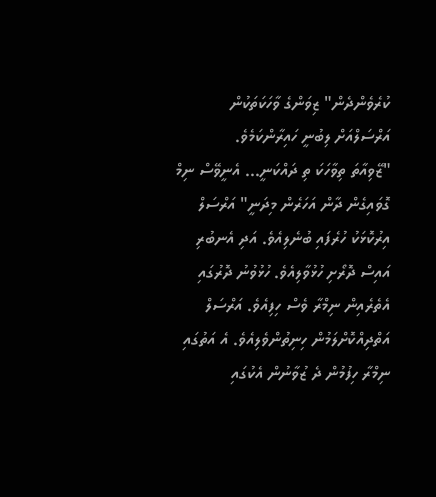ކުރެވެންދެން" ޒިވަންގެ ވާހަކަތަކުން އަރްސަލްއަށް ލިބުނީ ހައިރާންކަމެވެ.
"ޒޭވިއާތަ ތިވާހަކަ ތި ދައްކަނީ... އެނީވޭސް ނިމް ގޮވައިގެން ދާން އަހަރެން މިދަނީ" އަރްސަލް އިރުކޮޅަކު ހުރެފައި ބުނެލިއެވެ. އަދި އެނބުރި އައިސް ދޮރޯށި ހުޅުވާލިއެވެ. ހުޅުވުނު ދޮރުގައި އެތެރެއިން ނިމްރާ ވެސް ހިފިއެވެ. އަރްސަލް އަތްދިއްކޮށްލަމުން ހިނިތުންވެލިއެވެ. އެ އަތުގައި ނިމްރާ ހިފުމުން ދެ ޒުވާނުން އެކުގައި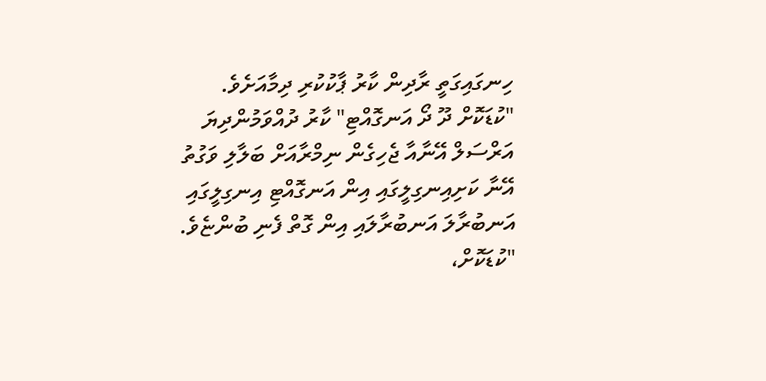ހިނގައިގަތީ ރާދިން ކާރު ޕާކުކުރި ދިމާއަށެވެ.
"ކުޑަކޮށް ދޫ ދޯ އަނގޮއްޓި" ކާރު ދުއްވަމުންދިޔަ އަރްސަލް އޭނާއާ ޖެހިގެން ނިމްރާއަށް ބަލާލި ވަގުތު އޭނާ ކަށިއިނގިލީގައި އިން އަނގޮއްޓި އިނގިލީގައި އަނބުރާލަ އަނބުރާލައި އިން ގޮތް ފެނި ބުންޏެވެ.
"ކުޑަކޮށް،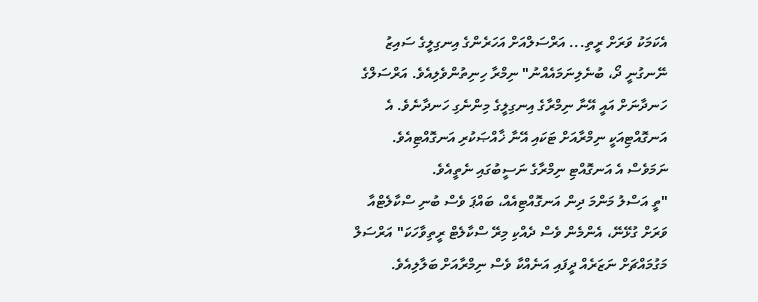އެކަމަކު ވަރަށް ރީތި... އަރްސަލްއަށް އަހަރެންގެ އިނގިލީގެ ސައިޒު ނޭނގުނީ ދޯ، ބުނެލިނަމައެއްނު" ނިމްރާ ހިނިތުންވެލިއެވެ. އަރްސަލްގެ ހަނދާނަށް އައީ އޭނާ ނިމްރާގެ އިނގިލީގެ މިންނެގި ހަނދާނެވެ. އެ އަނގޮއްޓިއަކީ ނިމްރާއަށް ޓަކައި އޭނާ ޚާއްޞަކުރި އަނގޮއްޓިއެވެ. ނަމަވެސް އެ އަނގޮއްޓި ނިމްރާގެ ނަސީބުގައި ނެތީއެވެ.
"ތީ އަސްލު މަންމަ ދިން އަނގޮއްޓިއެއް، ބައްޕަ ވެސް ބުނި ސްކާލެޓްއާ ވަރަށް ގުޅޭނޭ، އެންމެން ވެސް ދެއްކި މިރޭ ސްކާލެޓް ރީތިވާހަކަ" އަރްސަލް މަގުމައްޗަށް ނަޒަރެއް ދީފައި އަނެއްކާ ވެސް ނިމްރާއަށް ބަލާލިއެވެ.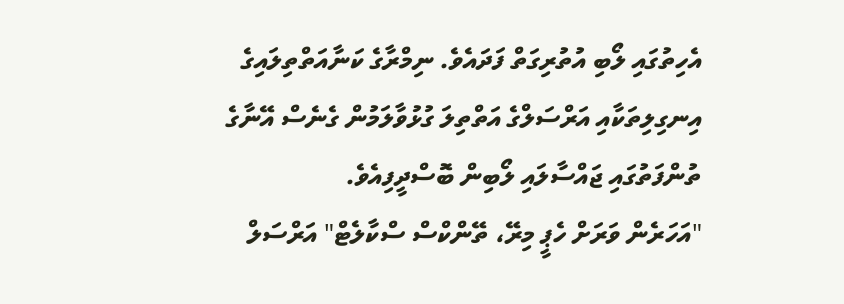އެހިތުގައި ލޯބި އުތުރިގަތް ފަދައެވެ. ނިމްރާގެ ކަނާއަތްތިލައިގެ އިނގިލިތަކާއި އަރްސަލްގެ އަތްތިލަ ގުޅުވާލަމުން ގެނެސް އޭނާގެ ތުންފަތުގައި ޖައްސާލައި ލޯބިން ބޮސްދީފިއެވެ.
"އަހަރެން ވަރަށް ހެޕީ މިރޭ، ތޭންކްސް ސްކާލެޓް" އަރްސަލް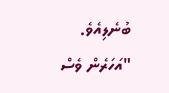ބުނެލިއެވެ.
"އަހަރެން ވެސް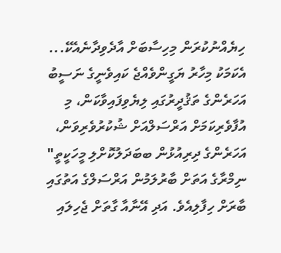ހިޔެއްނުކުރަން މިހިސާބަށް އާދެވިދާނެއެކޭ... އެކަމަކު މިހާރު ޔަގީންވެއްޖެ ކައިވެނީގެ ނަސީބު އަހަރެންގެ ތަޤުދީރުގައި ލިޔެވިފައިވާކަން، މި އުފާވެރިކަމަށް އަރްސަލްއަށް ޝުކުރުވެރިވަން، އަހަރެންގެ ދިރިއުޅުން ބބަދަލުކޮށްލި މީހަކީތީ" ނިމްރާގެ އަތަށް ބާރުލަމުން އަރްސަލްގެ އަތުގައި ބާރަށް ހިފާލިއެވެ. އަދި އޭނާއާ ގާތަށް ޖެހިލައި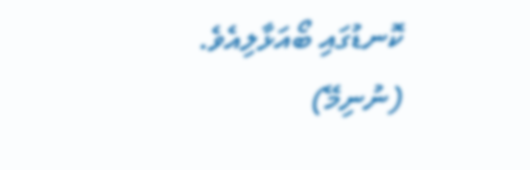ކޮނޑުގައި ބޯއަޅާލިއެވެ. (ނުނިމޭ)